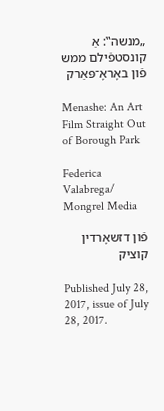„מנשה‟: אַ קונסטפֿילם ממש פֿון באָראָ־פּאַרק

Menashe: An Art Film Straight Out of Borough Park

Federica Valabrega/ Mongrel Media

פֿון דזשאָרדין קוציק

Published July 28, 2017, issue of July 28, 2017.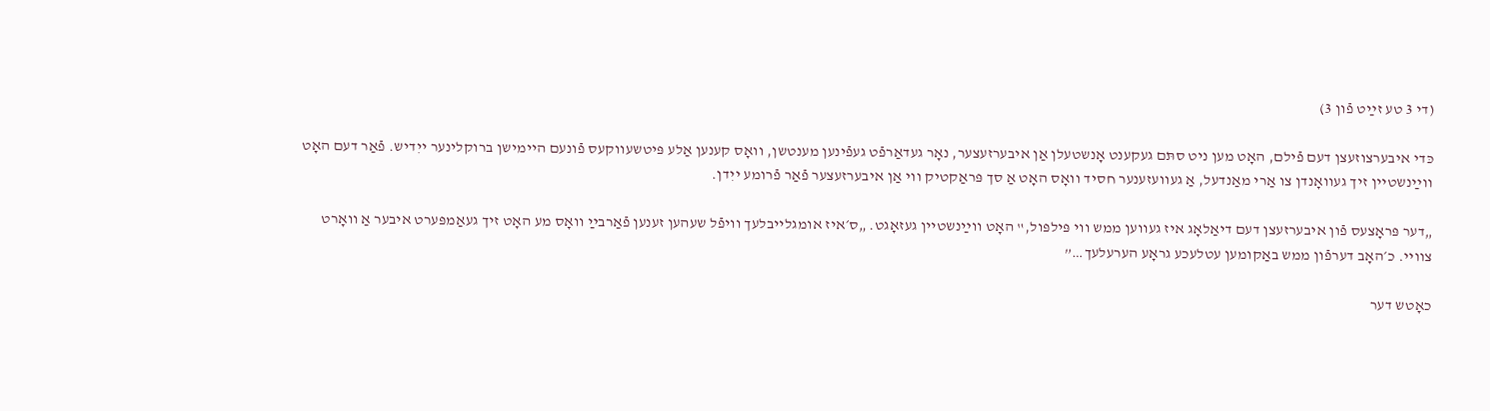(די 3 טע זײַט פֿון 3)

כּדי איבערצוזעצן דעם פֿילם, האָט מען ניט סתּם געקענט אָנשטעלן אַן איבערזעצער, נאָר געדאַרפֿט געפֿינען מענטשן, וואָס קענען אַלע פּיטשעווקעס פֿונעם היימישן ברוקלינער ייִדיש. פֿאַר דעם האָט ווײַנשטיין זיך געוואָנדן צו אַרי מאַנדעל, אַ געוועזענער חסיד וואָס האָט אַ סך פּראַקטיק ווי אַן איבערזעצער פֿאַר פֿרומע ייִדן.

„דער פּראָצעס פֿון איבערזעצן דעם דיאַלאָג איז געווען ממש ווי פּילפּול,‟ האָט ווײַנשטיין געזאָגט. „ס׳איז אומגלייבלעך וויפֿל שעהען זענען פֿאַרבײַ וואָס מע האָט זיך געאַמפּערט איבער אַ וואָרט צוויי. כ׳האָב דערפֿון ממש באַקומען עטלעכע גראָע הערעלעך…”

כאָטש דער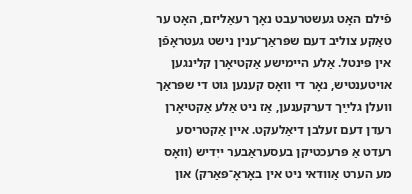פֿילם האָט געשטרעבט נאָך רעאַליזם, האָט ער טאַקע צוליב דעם שפּראַך־ענין נישט געטראָפֿן אין פּינטל. אַלע היימישע אַקטיאָרן קלינגען אויטענטיש, נאָר די וואָס קענען גוט די שפּראַך וועלן גלײַך דערקענען, אַז ניט אַלע אַקטיאָרן רעדן דעם זעלבן דיאַלעקט. איין אַקטריסע רעדט אַ פּרעכטיקן בעסעראַבער ייִדיש (וואָס מע הערט אַוודאי ניט אין באָראָ־פּאַרק) און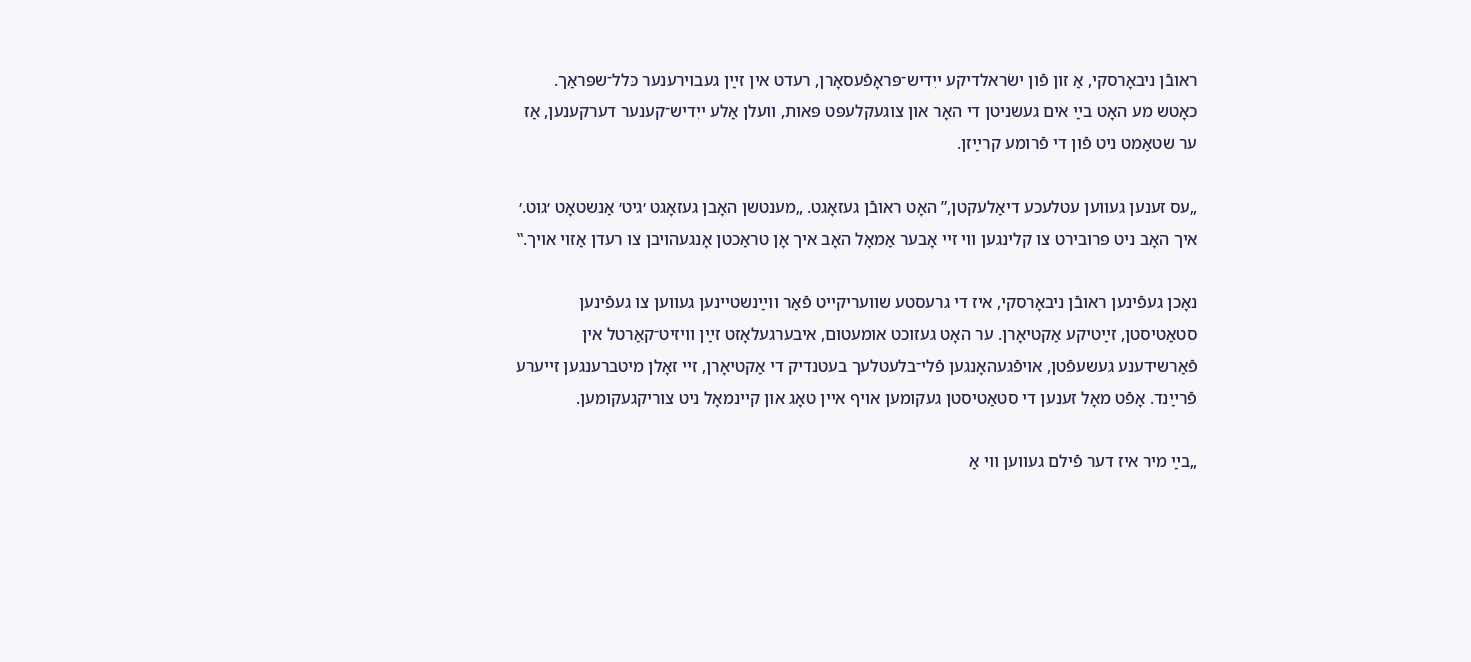ראובֿן ניבאָרסקי, אַ זון פֿון ישׂראלדיקע ייִדיש־פּראָפֿעסאָרן, רעדט אין זײַן געבוירענער כּלל־שפּראַך. כאָטש מע האָט בײַ אים געשניטן די האָר און צוגעקלעפּט פּאות, וועלן אַלע ייִדיש־קענער דערקענען, אַז ער שטאַמט ניט פֿון די פֿרומע קרײַזן.

„עס זענען געווען עטלעכע דיאַלעקטן,” האָט ראובֿן געזאָגט. „מענטשן האָבן געזאָגט ׳גיט׳ אַנשטאָט ׳גוט.׳ איך האָב ניט פּרובירט צו קלינגען ווי זיי אָבער אַמאָל האָב איך אָן טראַכטן אָנגעהויבן צו רעדן אַזוי אויך.‟

נאָכן געפֿינען ראובֿן ניבאָרסקי, איז די גרעסטע שוועריקייט פֿאַר ווײַנשטיינען געווען צו געפֿינען סטאַטיסטן, זײַטיקע אַקטיאָרן. ער האָט געזוכט אומעטום, איבערגעלאָזט זײַן וויזיט־קאַרטל אין פֿאַרשידענע געשעפֿטן, אויפֿגעהאָנגען פֿלי־בלעטלעך בעטנדיק די אַקטיאָרן, זיי זאָלן מיטברענגען זייערע פֿרײַנד. אָפֿט מאָל זענען די סטאַטיסטן געקומען אויף איין טאָג און קיינמאָל ניט צוריקגעקומען.

„בײַ מיר איז דער פֿילם געווען ווי אַ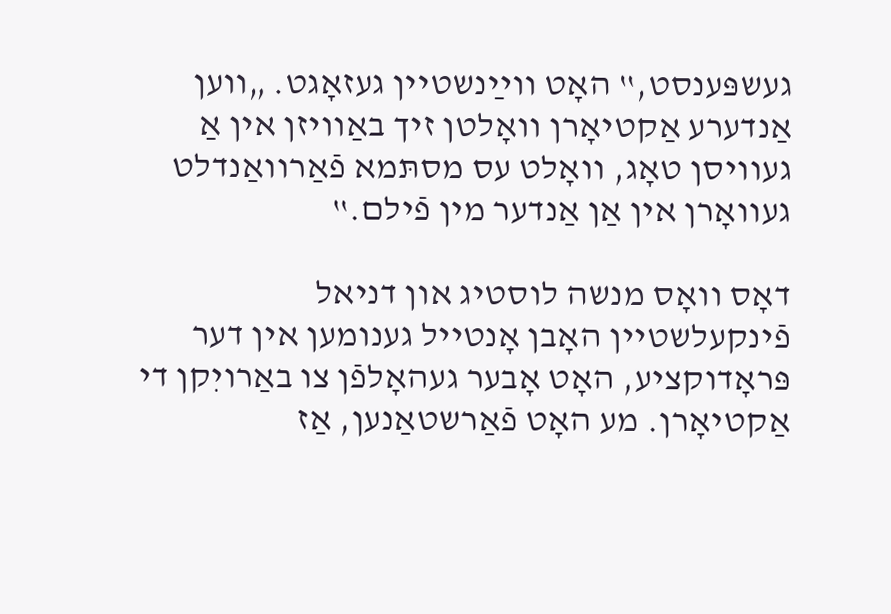געשפּענסט,‟ האָט ווײַנשטיין געזאָגט. „ווען אַנדערע אַקטיאָרן וואָלטן זיך באַוויזן אין אַ געוויסן טאָג, וואָלט עס מסתּמא פֿאַרוואַנדלט געוואָרן אין אַן אַנדער מין פֿילם.‟

דאָס וואָס מנשה לוסטיג און דניאל פֿינקעלשטיין האָבן אָנטייל גענומען אין דער פּראָדוקציע, האָט אָבער געהאָלפֿן צו באַרויִקן די אַקטיאָרן. מע האָט פֿאַרשטאַנען, אַז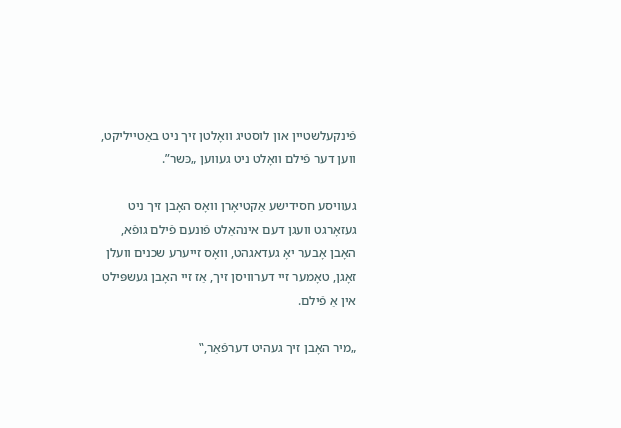פֿינקעלשטיין און לוסטיג וואָלטן זיך ניט באַטייליקט, ווען דער פֿילם וואָלט ניט געווען „כּשר”.

געוויסע חסידישע אַקטיאָרן וואָס האָבן זיך ניט געזאָרגט וועגן דעם אינהאַלט פֿונעם פֿילם גופֿא, האָבן אָבער יאָ געדאגהט, וואָס זייערע שכנים וועלן זאָגן, טאָמער זיי דערוויסן זיך, אַז זיי האָבן געשפּילט אין אַ פֿילם.

„מיר האָבן זיך געהיט דערפֿאַר,‟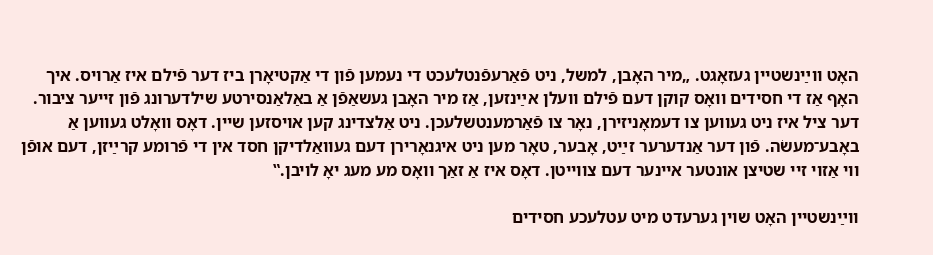האָט ווײַנשטיין געזאָגט. „מיר האָבן, למשל, ניט פֿאַרעפֿנטלעכט די נעמען פֿון די אַקטיאָרן ביז דער פֿילם איז אַרויס. איך האָף אַז די חסידים וואָס קוקן דעם פֿילם וועלן אײַנזען, אַז מיר האָבן געשאַפֿן אַ באַלאַנסירטע שילדערונג פֿון זייער ציבור. דער ציל איז ניט געווען צו דעמאָניזירן, נאָר צו פֿאַרמענטשלעכן. ניט אַלצדינג קען אויסזען שיין. דאָס וואָלט געווען אַ באָבע־מעשׂה. פֿון דער אַנדערער זײַט, אָבער, טאָר מען ניט איגנאָרירן דעם געוואַלדיקן חסד אין די פֿרומע קרײַזן, דעם אופֿן ווי אַזוי זיי שטיצן אונטער איינער דעם צווייטן. דאָס איז אַ זאַך וואָס מע מעג יאָ לויבן.‟

ווײַנשטיין האָט שוין גערעדט מיט עטלעכע חסידים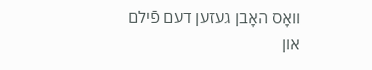וואָס האָבן געזען דעם פֿילם און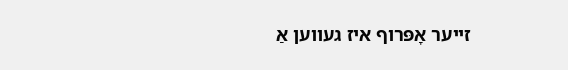זייער אָפּרוף איז געווען אַ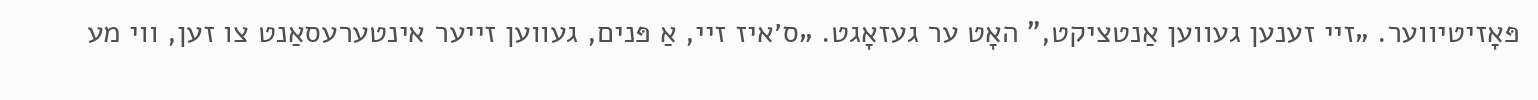פּאָזיטיווער. „זיי זענען געווען אַנטציקט,” האָט ער געזאָגט. „ס׳איז זיי, אַ פּנים, געווען זייער אינטערעסאַנט צו זען, ווי מע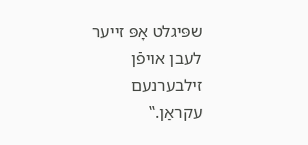שפּיגלט אָפּ זייער לעבן אויפֿן זילבערנעם עקראַן.‟